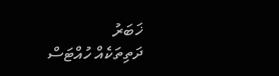ޚަބަރު
ދަތިތަކެއް ހުއްޓަސް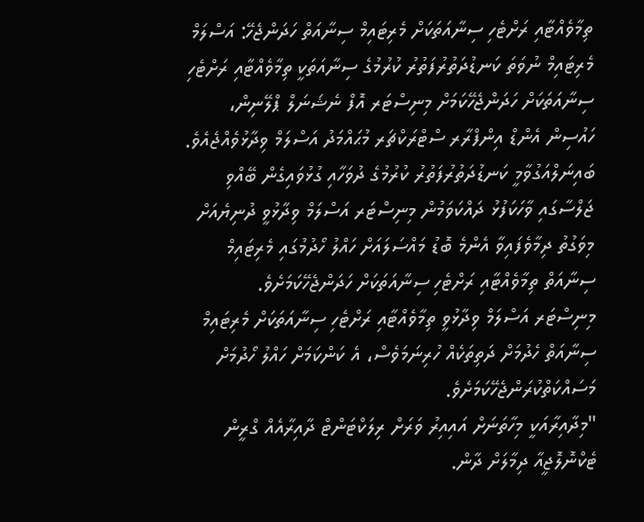ތިމާވެއްޓާއި ރަށްޓެހި ސިނާއަތަކަށް މެރިޓައިމް ސިނާއަތް ހަދަންޖެހޭ: އަސްލަމް
މެރިޓައިމް ނުވަތަ ކަނޑުދަތުރުފަތުރު ކުރުމުގެ ސިނާއަތަކީ ތިމާވެއްޓާއި ރަށްޓެހި ސިނާއަތަކަށް ހަދަންޖެހޭކަމަށް މިނިސްޓަރ އޮފް ނެޝަނަލް ޕްލޭނިން، ހައުސިން އެންޑް އިންފްރާރ ސްޓްރަކްޗަރ މުޙައްމަދު އަސްލަމް ވިދާޅުވެއްޖެއެވެ.
ބައިނަލްއަގުވާމީ ކަނޑުދަތުރުފަތުރު ކުރުމުގެ ދުވަހާއި ގުޅުވައިގެން ބޭއްވި ޖަލްސާގައި ވާހަކަފުޅު ދައްކަވަމުން މިނިސްޓަރ އަސްލަމް ވިދާޅުވީ ދުނިޔެއަށް މިވަގުތު ދިމާވެފައިވާ އެންމެ ބޮޑު މައްސަލައަށް ހައްލު ހޯދުމުގައި މެރިޓައިމް ސިނާއަތް ތިމާވެއްޓާއި ރަށްޓެހި ސިނާއަތަކަށް ހަދަންޖެހޭކަމަށެވެ.
މިނިސްޓަރ އަސްލަމް ވިދާޅުވީ ތިމާވެއްޓާއި ރަށްޓެހި ސިނާއަތަކަށް މެރިޓައިމް ސިނާއަތް ހެދުމަށް ދަތިތަކެއް ހުރިނަމަވެސް، އެ ކަންކަމަށް ހައްލު ހޯދުމަށް މަސައްކަތްކުރަންޖެހޭކަމަށެވެ.
"މިދާއިރާއަކީ މިހާތަނަށް އައިއިރު ވަރަށް ރިލަކްޓަންޓް ދާއިރާއެއް ގްރީން ޓެކްނޮލޮޖީއާ ދިމާލަށް ދާން.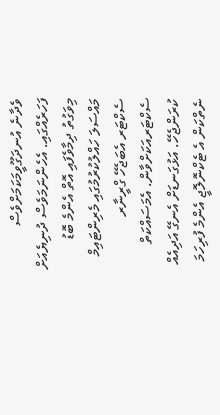ވެދާނެ އުނދަގޫވީމަކަމަށްވެސް ފަހަރެއްގައި. އެހެންނަމަވެސް ދުނިޔެއަށް މިވަގުތު ދިމާވެފައި އޮތް އެންމެ ބޮޑު މައްސަލަ ހައްލުކުރުމުގައި މެރިންޓައިމް ސެކްޓަރ އެބަޖެހޭ ގްރީނާރ ސެކްޓަރއަކަށްވާން. އެމަސައްކަތް ކުރަންޖެހޭ. އަޅުގަނޑަށް އެނގޭ އަދިއެއް ނެތްކަން އެ ޓެކްނޮލޮޖީ އެންމެ ފުރިހަމަ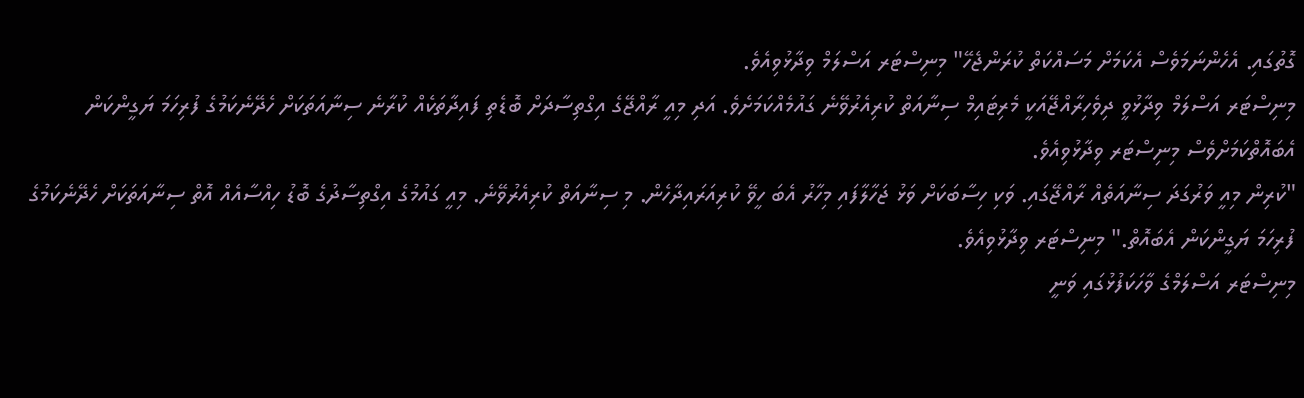ގޮތުގައި. އެހެންނަމަވެސް އެކަމަށް މަސައްކަތް ކުރަންޖެހޭ" މިނިސްޓަރ އަސްލަމް ވިދާޅުވިއެވެ.
މިނިސްޓަރ އަސްލަމް ވިދާޅުވީ ދިވެހިރާއްޖޭއަކީ މެރިޓައިމް ސިނާއަތް ކުރިއެރުވޭނެ ގައުމެއްކަމަށެވެ. އަދި މިއީ ރާއްޖޭގެ އިގްތިސާދަށް ބޮޑެތި ފައިދާތަކެއް ކުރާނެ ސިނާއަތަކަށް ހެދޭނެކަމުގެ ފުރިހަމަ ޔަގީންކަން އެބައޮތްކަމަށްވެސް މިނިސްޓަރ ވިދާޅުވިއެވެ.
"ކުރިން މިއީ ވަރުގަދަ ސިނާއަތެއް ރާއްޖޭގައި. ވަކި ހިސާބަކަށް ވަޅު ޖަހާލާފައި މިހާރު އެބަ ހީވޭ ކުރިއަރައިދާހެން. މި ސިނާއަތް ކުރިއެރުވޭނެ. މިއީ ގައުމުގެ އިގްތިސާދުގެ ބޮޑު ހިއްސާއެއް އޮތް ސިނާއަތަކަށް ހެދޭނެކަމުގެ ފުރިހަމަ ޔަގީންކަން އެބައޮތް." މިނިސްޓަރ ވިދާޅުވިއެވެ.
މިނިސްޓަރ އަސްލަމްގެ ވާހަކަފުޅުގައި ވަނީ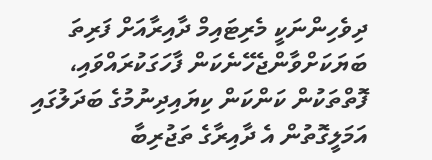ދިވެހިންނަކީ މެރިޓައިމް ދާއިރާއަށް ފަރިތަ ބަޔަކަށްވާންޖެހޭނެކަން ފާހަގަކުރައްވައި، ފޮތްތަކުން ކަންކަން ކިޔައިދިނުމުގެ ބަދަލުގައި އަމަލީގޮތުން އެ ދާއިރާގެ ތަޖުރިބާ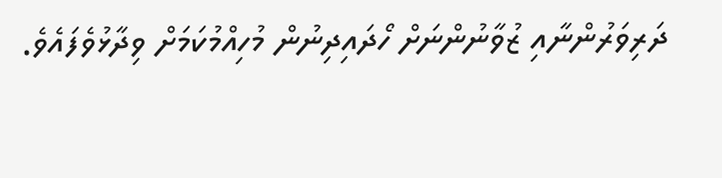ދަރިވަރުންނާއި ޒުވާނުންނަށް ހޯދައިދިނުން މުހިއްމުކަމަށް ވިދާޅުވެފައެވެ.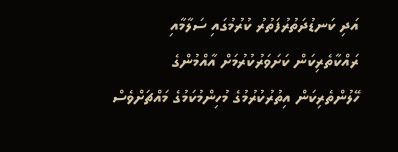އަދި ކަނޑުދަތުރުފަތުރު ކުރުމުގައި ސަލާމާއި ރައްކާތެރިކަން ކަށަވަރުކުރުމަށް އާއްމުންގެ ހޭލުންތެރިކަން އިތުރުކުރުމުގެ މުހިންމުކަމުގެ މައްޗަށްވެސް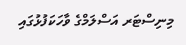މިނިސްޓަރ އަސްލަމްގެ ވާހަކަފުޅުގައި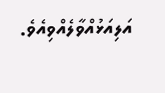އަލިއަޅުއްވާލެއްވިއެވެ.